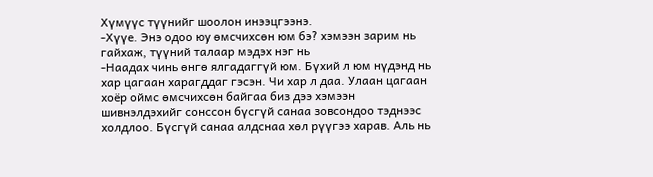Хүмүүс түүнийг шоолон инээцгээнэ.
-Хүүе. Энэ одоо юу өмсчихсөн юм бэ? хэмээн зарим нь гайхаж, түүний талаар мэдэх нэг нь
-Наадах чинь өнгө ялгадаггүй юм. Бүхий л юм нүдэнд нь хар цагаан харагддаг гэсэн. Чи хар л даа. Улаан цагаан хоёр оймс өмсчихсөн байгаа биз дээ хэмээн шивнэлдэхийг сонссон бүсгүй санаа зовсондоо тэднээс холдлоо. Бүсгүй санаа алдснаа хөл рүүгээ харав. Аль нь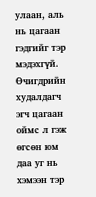улаан, аль нь цагаан гэдгийг тэр мэдэхгүй. Өчигдрийн худалдагч эгч цагаан оймс л гэж өгсөн юм даа уг нь хэмээн тэр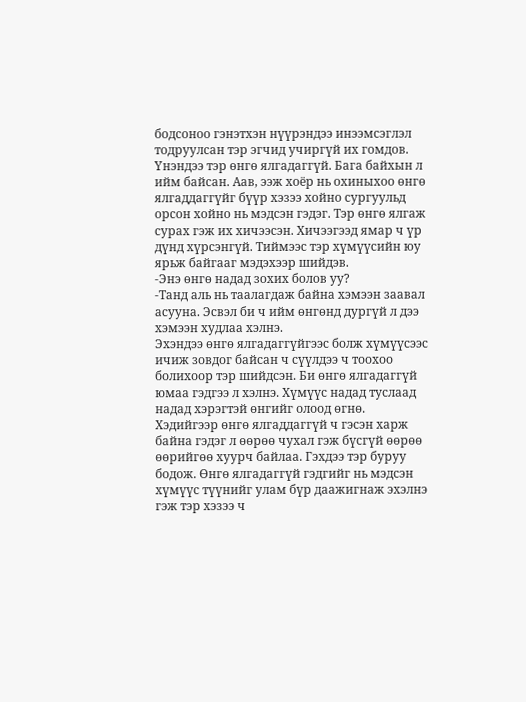бодсоноо гэнэтхэн нүүрэндээ инээмсэглэл тодруулсан тэр эгчид учиргүй их гомдов.
Үнэндээ тэр өнгө ялгадаггүй. Бага байхын л ийм байсан. Аав, ээж хоёр нь охиныхоо өнгө ялгаддаггүйг бүүр хэзээ хойно сургуульд орсон хойно нь мэдсэн гэдэг. Тэр өнгө ялгаж сурах гэж их хичээсэн. Хичээгээд ямар ч үр дүнд хүрсэнгүй. Тиймээс тэр хүмүүсийн юу ярьж байгааг мэдэхээр шийдэв.
-Энэ өнгө надад зохих болов уу?
-Танд аль нь таалагдаж байна хэмээн заавал асууна. Эсвэл би ч ийм өнгөнд дургүй л дээ хэмээн худлаа хэлнэ.
Эхэндээ өнгө ялгадаггүйгээс болж хүмүүсээс ичиж зовдог байсан ч сүүлдээ ч тоохоо болихоор тэр шийдсэн. Би өнгө ялгадаггүй юмаа гэдгээ л хэлнэ. Хүмүүс надад туслаад надад хэрэгтэй өнгийг олоод өгнө. Хэдийгээр өнгө ялгаддаггүй ч гэсэн харж байна гэдэг л өөрөө чухал гэж бүсгүй өөрөө өөрийгөө хуурч байлаа. Гэхдээ тэр буруу бодож. Өнгө ялгадаггүй гэдгийг нь мэдсэн хүмүүс түүнийг улам бүр даажигнаж эхэлнэ гэж тэр хэзээ ч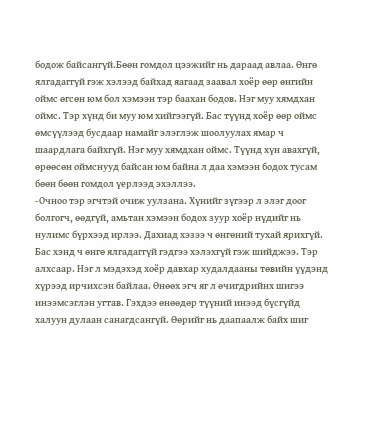бодож байсангүй.Бөөн гомдол цээжийг нь дараад авлаа. Өнгө ялгадаггүй гэж хэлээд байхад яагаад заавал хоёр өөр өнгийн оймс өгсөн юм бол хэмээн тэр баахан бодов. Нэг муу хямдхан оймс. Тэр хүнд би муу юм хийгээгүй. Бас түүнд хоёр өөр оймс өмсүүлээд бусдаар намайг элэглэж шоолуулах ямар ч шаардлага байхгүй. Нэг муу хямдхан оймс. Түүнд хүн авахгүй, өрөөсөн оймснууд байсан юм байна л даа хэмээн бодох тусам бөөн бөөн гомдол үерлээд эхэллээ.
-Очноо тэр эгчтэй очиж уулзана. Хүнийг зүгээр л элэг доог болгогч, өөдгүй, амьтан хэмээн бодох зуур хоёр нүдийг нь нулимс бүрхээд ирлээ. Дахиад хэзээ ч өнгөний тухай ярихгүй. Бас хэнд ч өнгө ялгадаггүй гэдгээ хэлэхгүй гэж шийджээ. Тэр алхсаар. Нэг л мэдэхэд хоёр давхар худалдааны төвийн үүдэнд хүрээд ирчихсэн байлаа. Өнөөх эгч яг л өчигдрийнх шигээ инээмсэглэн угтав. Гэхдээ өнөөдөр түүний инээд бүсгүйд халуун дулаан санагдсангүй. Өөрийг нь даапаалж байх шиг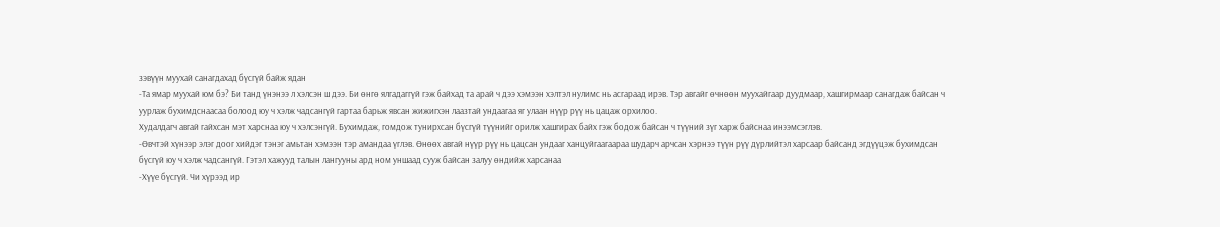зэвүүн муухай санагдахад бүсгүй байж ядан
-Та ямар муухай юм бэ? Би танд үнэнээ л хэлсэн ш дээ. Би өнгө ялгадаггүй гэж байхад та арай ч дээ хэмээн хэлтэл нулимс нь асгараад ирэв. Тэр авгайг өчнөөн муухайгаар дуудмаар, хашгирмаар санагдаж байсан ч уурлаж бухимдснаасаа болоод юу ч хэлж чадсангүй гартаа барьж явсан жижигхэн лаазтай ундаагаа яг улаан нүүр рүү нь цацаж орхилоо.
Худалдагч авгай гайхсан мэт харснаа юу ч хэлсэнгүй. Бухимдаж, гомдож тунирхсан бүсгүй түүнийг орилж хашгирах байх гэж бодож байсан ч түүний зүг харж байснаа инээмсэглэв.
-Өвчтэй хүнээр элэг доог хийдэг тэнэг амьтан хэмээн тэр амандаа үглэв. Өнөөх авгай нүүр рүү нь цацсан ундааг ханцуйгаагаараа шударч арчсан хэрнээ түүн рүү дүрлийтэл харсаар байсанд эгдүүцэж бухимдсан бүсгүй юу ч хэлж чадсангүй. Гэтэл хажууд талын лангууны ард ном уншаад сууж байсан залуу өндийж харсанаа
-Хүүе бүсгүй. Чи хүрээд ир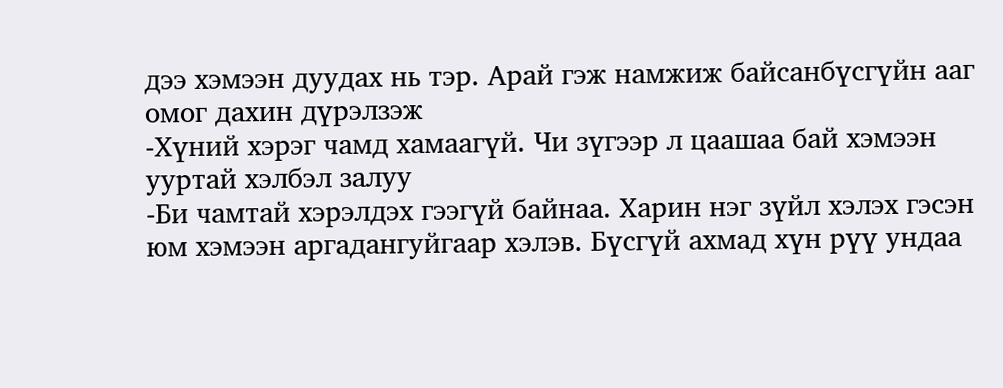дээ хэмээн дуудах нь тэр. Арай гэж намжиж байсанбүсгүйн ааг омог дахин дүрэлзэж
-Хүний хэрэг чамд хамаагүй. Чи зүгээр л цаашаа бай хэмээн ууртай хэлбэл залуу
-Би чамтай хэрэлдэх гээгүй байнаа. Харин нэг зүйл хэлэх гэсэн юм хэмээн аргадангуйгаар хэлэв. Бүсгүй ахмад хүн рүү ундаа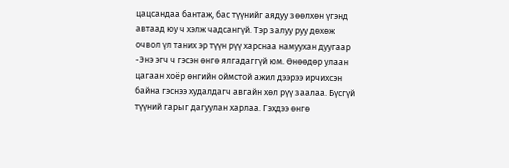цацсандаа бантаж, бас түүнийг аядуу зөөлхөн үгэнд автаад юу ч хэлж чадсангүй. Тэр залуу руу дөхөж очвол үл таних эр түүн рүү харснаа намуухан дуугаар
-Энэ эгч ч гэсэн өнгө ялгадаггүй юм. Өнөөдөр улаан цагаан хоёр өнгийн оймстой ажил дээрээ ирчихсэн байна гэснээ худалдагч авгайн хөл рүү заалаа. Бүсгүй түүний гарыг дагуулан харлаа. Гэхдээ өнгө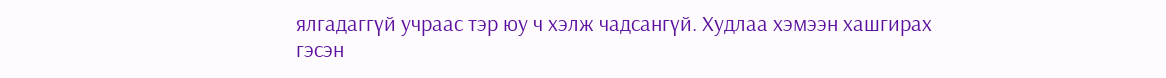ялгадаггүй учраас тэр юу ч хэлж чадсангүй. Худлаа хэмээн хашгирах гэсэн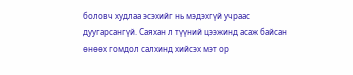боловч худлаа эсэхийг нь мэдэхгүй учраас дуугарсангүй. Саяхан л түүний цээжинд асаж байсан өнөөх гомдол салхинд хийсэх мэт ор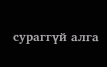сураггүй алга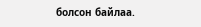болсон байлаа.